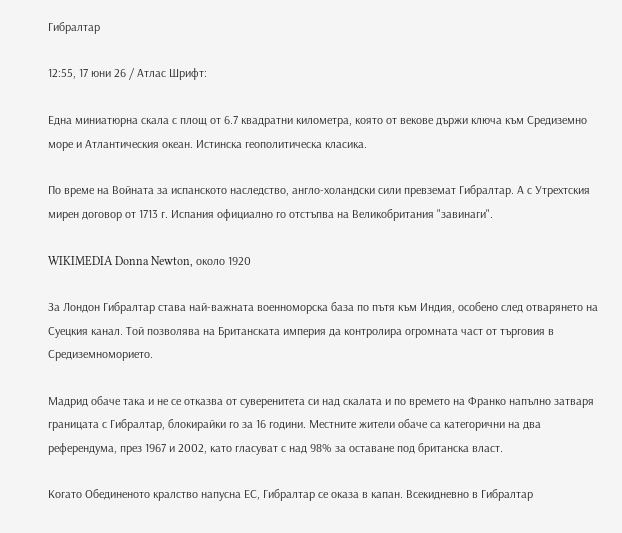Гибралтар

12:55, 17 юни 26 / Атлас Шрифт:

Eдна миниатюрна скала с площ от 6.7 квадратни километра, която от векове държи ключа към Средиземно море и Атлантическия океан. Истинска геополитическа класика.

По време на Войната за испанското наследство, англо-холандски сили превземат Гибралтар. А с Утрехтския мирен договор от 1713 г. Испания официално го отстъпва на Великобритания "завинаги".

WIKIMEDIA Donna Newton, около 1920

За Лондон Гибралтар става най-важната военноморска база по пътя към Индия, особено след отварянето на Суецкия канал. Той позволява на Британската империя да контролира огромната част от търговия в Средиземноморието.

Мадрид обаче така и не се отказва от суверенитета си над скалата и по времето на Франко напълно затваря границата с Гибралтар, блокирайки го за 16 години. Местните жители обаче са категорични на два референдума, през 1967 и 2002, като гласуват с над 98% за оставане под британска власт.

Когато Обединеното кралство напусна ЕС, Гибралтар се оказа в капан. Всекидневно в Гибралтар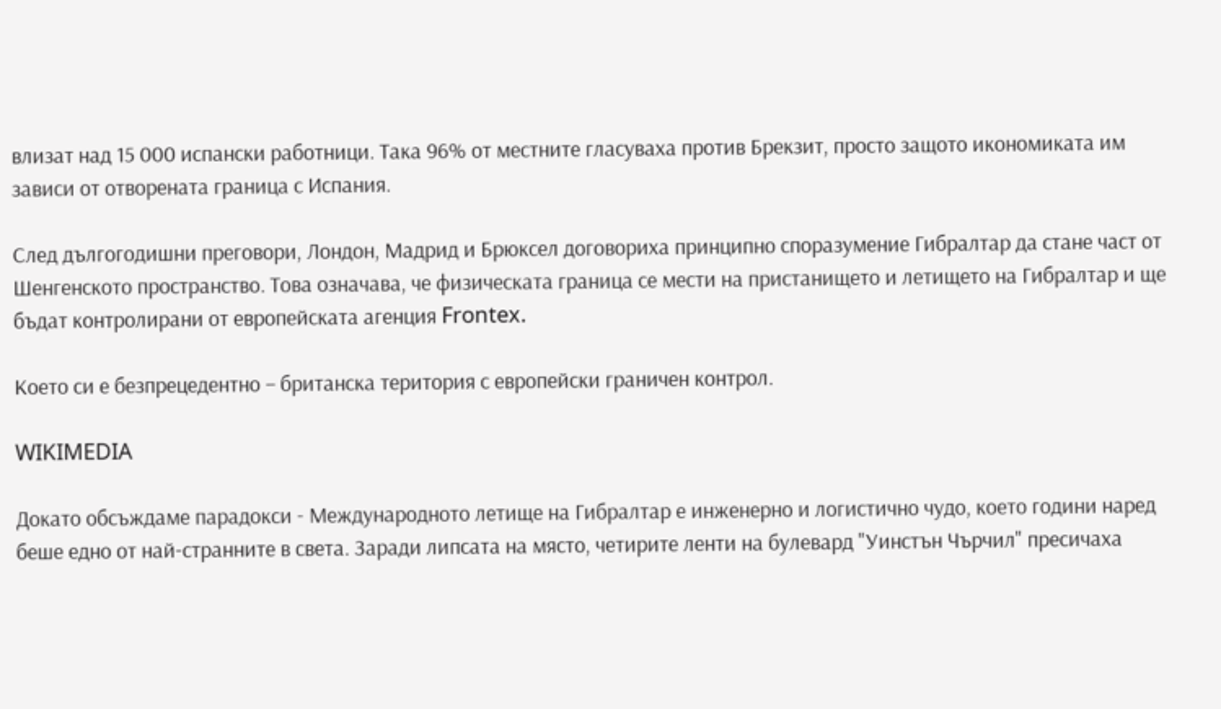влизат над 15 000 испански работници. Така 96% от местните гласуваха против Брекзит, просто защото икономиката им зависи от отворената граница с Испания.

След дългогодишни преговори, Лондон, Мадрид и Брюксел договориха принципно споразумение Гибралтар да стане част от Шенгенското пространство. Това означава, че физическата граница се мести на пристанището и летището на Гибралтар и ще бъдат контролирани от европейската агенция Frontex.

Което си е безпрецедентно – британска територия с европейски граничен контрол.

WIKIMEDIA

Докато обсъждаме парадокси - Международното летище на Гибралтар е инженерно и логистично чудо, което години наред беше едно от най-странните в света. Заради липсата на място, четирите ленти на булевард "Уинстън Чърчил" пресичаха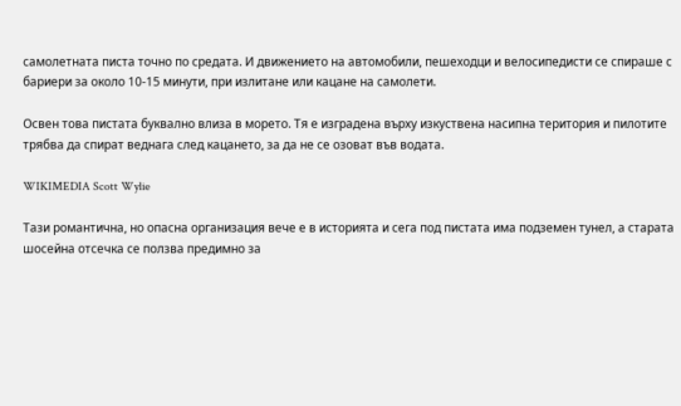самолетната писта точно по средата. И движението на автомобили, пешеходци и велосипедисти се спираше с бариери за около 10-15 минути, при излитане или кацане на самолети.

Освен това пистата буквално влиза в морето. Тя е изградена върху изкуствена насипна територия и пилотите трябва да спират веднага след кацането, за да не се озоват във водата.

WIKIMEDIA Scott Wylie

Тази романтична, но опасна организация вече е в историята и сега под пистата има подземен тунел, а старата шосейна отсечка се ползва предимно за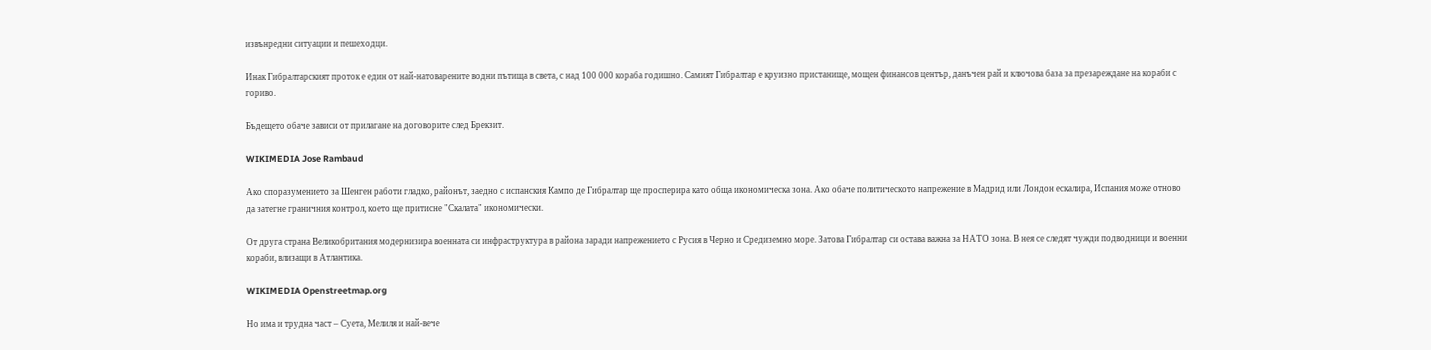извънредни ситуации и пешеходци.

Инак Гибралтарският проток е един от най-натоварените водни пътища в света, с над 100 000 кораба годишно. Самият Гибралтар е круизно пристанище, мощен финансов център, данъчен рай и ключова база за презареждане на кораби с гориво.

Бъдещето обаче зависи от прилагане на договорите след Брекзит.

WIKIMEDIA Jose Rambaud

Ако споразумението за Шенген работи гладко, районът, заедно с испанския Кампо де Гибралтар ще просперира като обща икономическа зона. Ако обаче политическото напрежение в Мадрид или Лондон ескалира, Испания може отново да затегне граничния контрол, което ще притисне "Скалата" икономически.

От друга страна Великобритания модернизира военната си инфраструктура в района заради напрежението с Русия в Черно и Средиземно море. Затова Гибралтар си остава важна за НАТО зона. В нея се следят чужди подводници и военни кораби, влизащи в Атлантика.

WIKIMEDIA Openstreetmap.org

Но има и трудна част – Суета, Мелиля и най-вече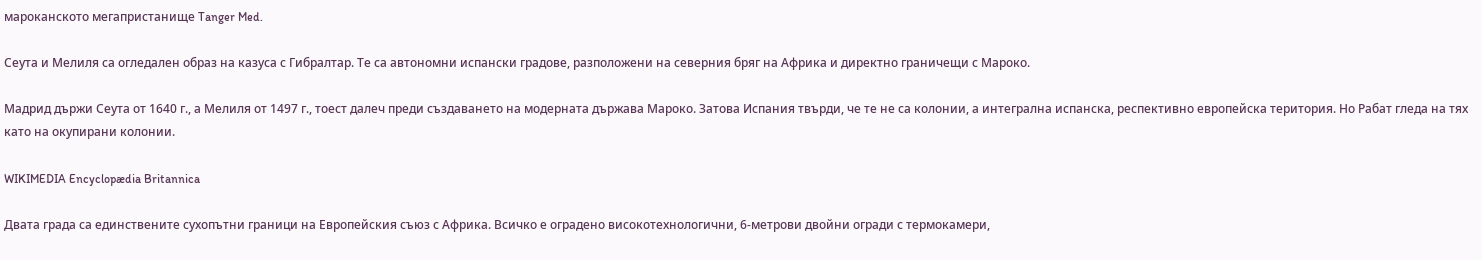мароканското мегапристанище Tanger Med.

Сеута и Мелиля са огледален образ на казуса с Гибралтар. Те са автономни испански градове, разположени на северния бряг на Африка и директно граничещи с Мароко.

Мадрид държи Сеута от 1640 г., а Мелиля от 1497 г., тоест далеч преди създаването на модерната държава Мароко. Затова Испания твърди, че те не са колонии, а интегрална испанска, респективно европейска територия. Но Рабат гледа на тях като на окупирани колонии.

WIKIMEDIA Encyclopædia Britannica

Двата града са единствените сухопътни граници на Европейския съюз с Африка. Всичко е оградено високотехнологични, 6-метрови двойни огради с термокамери,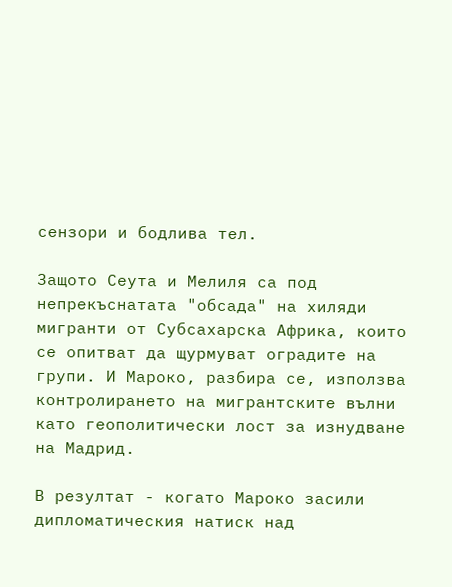сензори и бодлива тел.

Защото Сеута и Мелиля са под непрекъснатата "обсада" на хиляди мигранти от Субсахарска Африка, които се опитват да щурмуват оградите на групи. И Мароко, разбира се, използва контролирането на мигрантските вълни като геополитически лост за изнудване на Мадрид.

В резултат - когато Мароко засили дипломатическия натиск над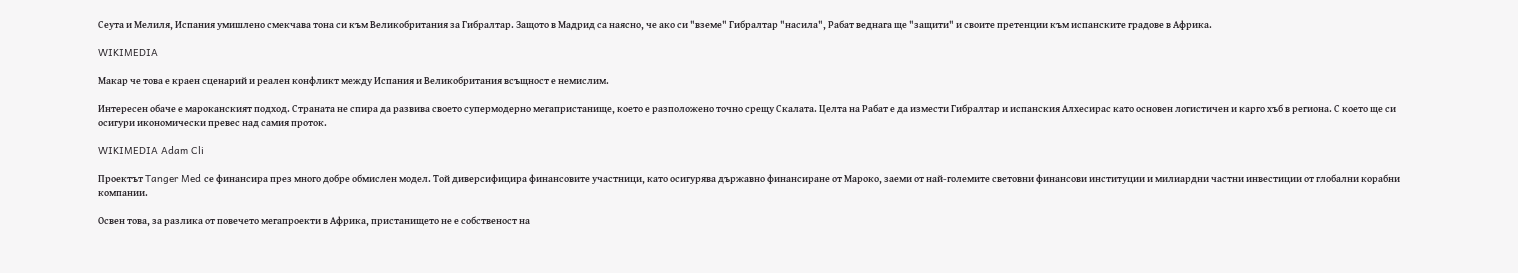Сеута и Мелиля, Испания умишлено смекчава тона си към Великобритания за Гибралтар. Защото в Мадрид са наясно, че ако си "вземе" Гибралтар "насила", Рабат веднага ще "защити" и своите претенции към испанските градове в Африка.

WIKIMEDIA

Макар че това е краен сценарий и реален конфликт между Испания и Великобритания всъщност е немислим.

Интересен обаче е мароканският подход. Страната не спира да развива своето супермодерно мегапристанище, което е разположено точно срещу Скалата. Целта на Рабат е да измести Гибралтар и испанския Алхесирас като основен логистичен и карго хъб в региона. С което ще си осигури икономически превес над самия проток.

WIKIMEDIA Adam Cli

Проектът Tanger Med се финансира през много добре обмислен модел. Той диверсифицира финансовите участници, като осигурява държавно финансиране от Мароко, заеми от най-големите световни финансови институции и милиардни частни инвестиции от глобални корабни компании.

Освен това, за разлика от повечето мегапроекти в Африка, пристанището не е собственост на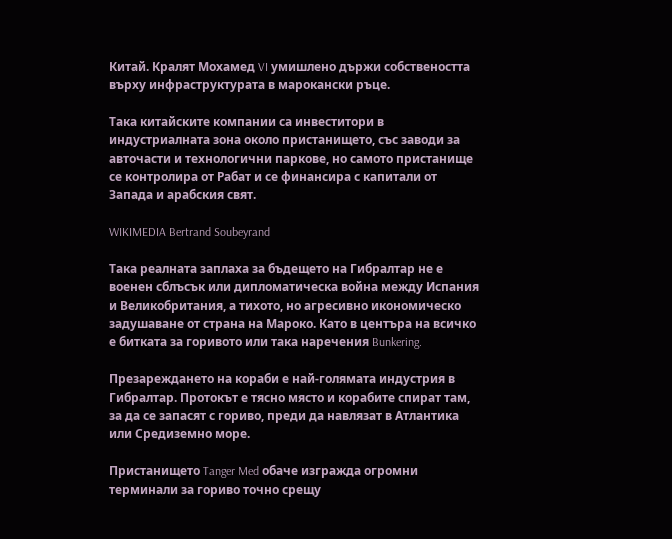Китай. Кралят Мохамед VI умишлено държи собствеността върху инфраструктурата в марокански ръце.

Така китайските компании са инвеститори в индустриалната зона около пристанището, със заводи за авточасти и технологични паркове, но самото пристанище се контролира от Рабат и се финансира с капитали от Запада и арабския свят.

WIKIMEDIA Bertrand Soubeyrand

Така реалната заплаха за бъдещето на Гибралтар не е военен сблъсък или дипломатическа война между Испания и Великобритания, а тихото, но агресивно икономическо задушаване от страна на Мароко. Като в центъра на всичко е битката за горивото или така наречения Bunkering.

Презареждането на кораби е най-голямата индустрия в Гибралтар. Протокът е тясно място и корабите спират там, за да се запасят с гориво, преди да навлязат в Атлантика или Средиземно море.

Пристанището Tanger Med обаче изгражда огромни терминали за гориво точно срещу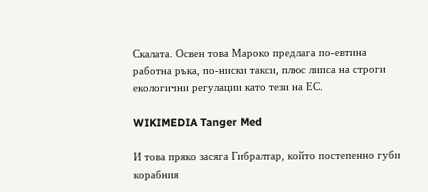Скалата. Освен това Мароко предлага по-евтина работна ръка, по-ниски такси, плюс липса на строги екологични регулации като тези на ЕС.

WIKIMEDIA Tanger Med

И това пряко засяга Гибралтар, който постепенно губи корабния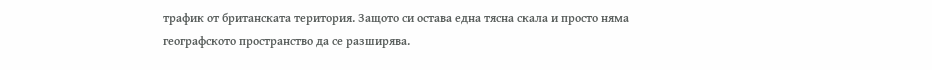трафик от британската територия. Защото си остава една тясна скала и просто няма географското пространство да се разширява.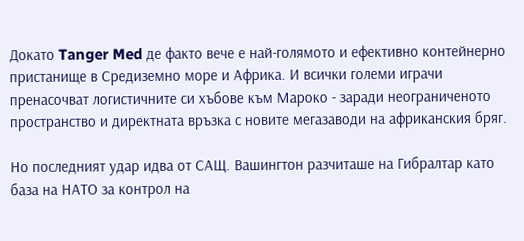Докато Tanger Med де факто вече е най-голямото и ефективно контейнерно пристанище в Средиземно море и Африка. И всички големи играчи пренасочват логистичните си хъбове към Мароко - заради неограниченото пространство и директната връзка с новите мегазаводи на африканския бряг.

Но последният удар идва от САЩ. Вашингтон разчиташе на Гибралтар като база на НАТО за контрол на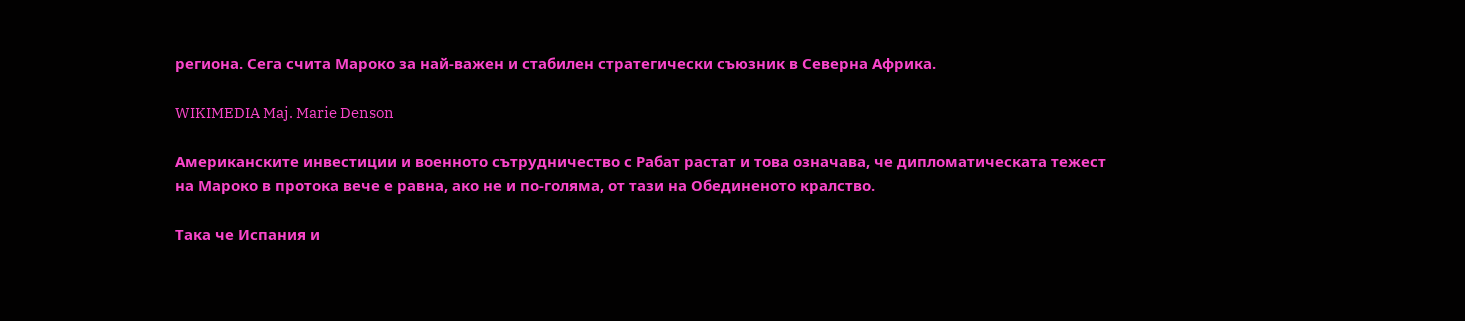региона. Сега счита Мароко за най-важен и стабилен стратегически съюзник в Северна Африка.

WIKIMEDIA Maj. Marie Denson

Американските инвестиции и военното сътрудничество с Рабат растат и това означава, че дипломатическата тежест на Мароко в протока вече е равна, ако не и по-голяма, от тази на Обединеното кралство.

Така че Испания и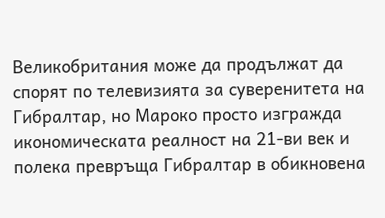Великобритания може да продължат да спорят по телевизията за суверенитета на Гибралтар, но Мароко просто изгражда икономическата реалност на 21-ви век и полека превръща Гибралтар в обикновена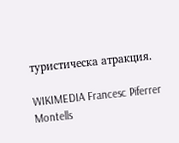туристическа атракция.

WIKIMEDIA Francesc Piferrer Montells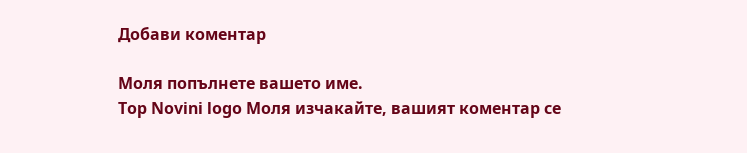Добави коментар

Моля попълнете вашето име.
Top Novini logo Моля изчакайте, вашият коментар се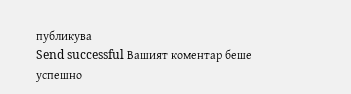публикува
Send successful Вашият коментар беше успешно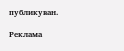публикуван.

Реклама